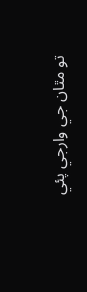تو مٿان جي وارجي پئي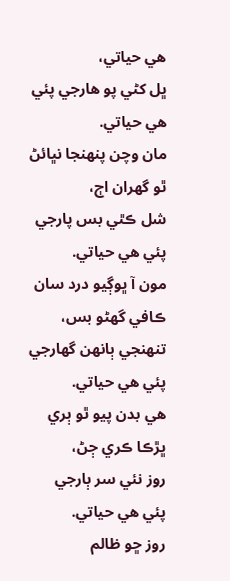هي حياتي،
ڀل کڻي پو هارجي پئي هي حياتي.
مان وچن پنهنجا نڀائڻ ٿو گهران اڄ،
شل ڪٿي بس پارجي پئي هي حياتي.
مون آ ڀوڳيو درد سان ڪافي گهڻو بس،
تنهنجي ٻانهن گهارجي پئي هي حياتي.
هي بدن پيو ٿو ٻري ڀڙڪا ڪري ڄڻ،
روز نئي سر ٻارجي پئي هي حياتي.
روز ڇو ظالم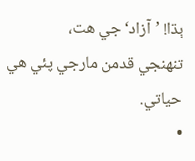ٻڌا! ’آزاد‘ جي ھت،
تنهنجي قدمن مارجي پئي هي حياتي.
•